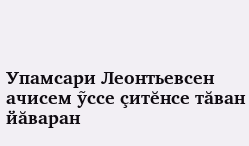Упамсари Леонтьевсен ачисем ỹссе çитĕнсе тăван йăваран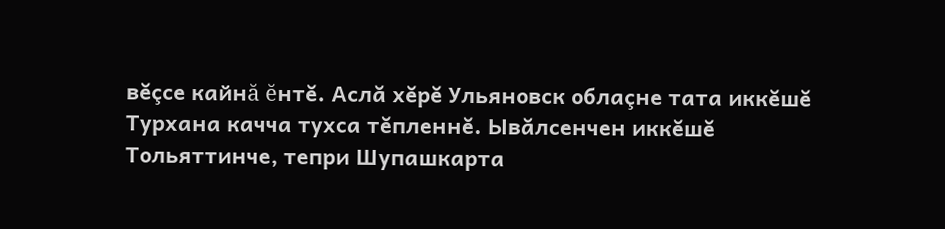вĕçсе кайнă ĕнтĕ. Аслă хĕрĕ Ульяновск облаçне тата иккĕшĕ Турхана качча тухса тĕпленнĕ. Ывăлсенчен иккĕшĕ Тольяттинче, тепри Шупашкарта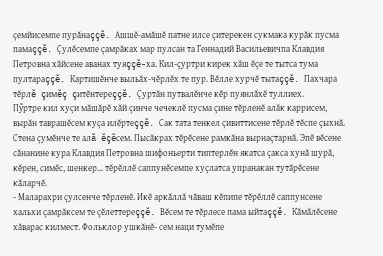çемйисемпе пурăнаççĕ. Ашшĕ-амăшĕ патне илсе çитерекен сукмака курăк пусма памаççĕ. Çулĕсемпе çамрăках мар пулсан та Геннадий Васильевичпа Клавдия Петровна хăйсене аванах туяççĕ-ха. Кил-çуртри кирек хăш ĕçе те тытса тума пултараççĕ. Картишĕнче выльăх-чĕрлĕх те пур. Вĕлле хурчĕ тытаççĕ. Пахчара тĕрлĕ çимĕç çитĕнтереççĕ. Çуртăн путвалĕнче кĕр пуянлăхĕ туллиех.
Пỹртре кил хуçи мăшăрĕ хăй çинче чечеклĕ пусма çине тĕрленĕ алăк каррисем, вырăн таврашĕсем куçа илĕртеççĕ. Сак тата тенкел çивиттисене тĕрлĕ тĕспе çыхнă. Стена çумĕнче те алă ĕçĕсем. Пысăкрах тĕрĕсене рамкăна вырнаçтарнă. Эпĕ вĕсене сăнанине кура Клавдия Петровна шифоньерти типтерлĕн якатса çакса хунă шурă, кĕрен, симĕс, шенкер... тĕрĕллĕ саппунĕсемпе хуçлатса упранакан тутăрĕсене кăларчĕ.
- Маларахри çулсенче тĕрленĕ. Икĕ аркăллă чăваш кĕпипе тĕрĕллĕ саппунсене хальхи çамрăксем те çĕлеттереççĕ. Вĕсем те тĕрлесе пама ыйтаççĕ. Кăмăлĕсене хăварас килмест. Фольклор ушкăнĕ- сем наци тумĕпе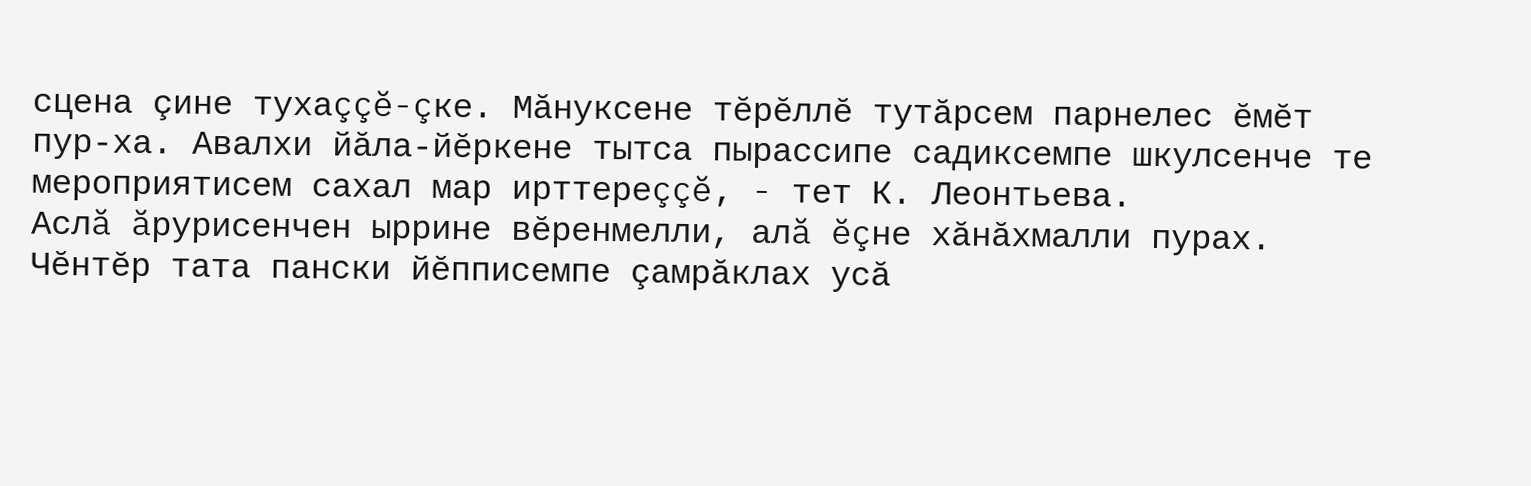сцена çине тухаççĕ-çке. Мăнуксене тĕрĕллĕ тутăрсем парнелес ĕмĕт пур-ха. Авалхи йăла-йĕркене тытса пырассипе садиксемпе шкулсенче те мероприятисем сахал мар ирттереççĕ, - тет К. Леонтьева.
Аслă ăрурисенчен ыррине вĕренмелли, алă ĕçне хăнăхмалли пурах. Чĕнтĕр тата пански йĕпписемпе çамрăклах усă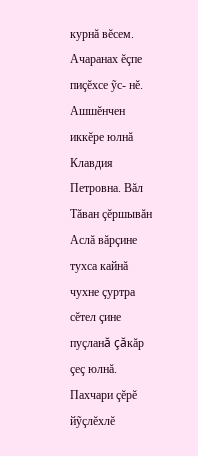курнă вĕсем. Ачаранах ĕçпе пиçĕхсе ỹс- нĕ. Ашшĕнчен иккĕре юлнă Клавдия Петровна. Вăл Тăван çĕршывăн Аслă вăрçине тухса кайнă чухне çуртра сĕтел çине пуçланă çăкăр çеç юлнă. Пахчари çĕрĕ йỹçлĕхлĕ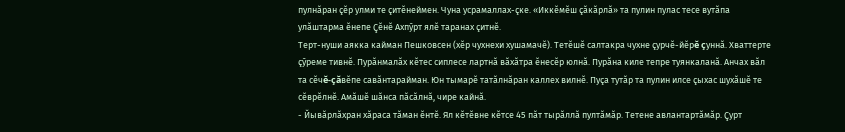пулнăран çĕр улми те çитĕнеймен. Чуна усрамаллах-çке. «Иккĕмĕш çăкăрлă» та пулин пулас тесе вутăпа улăштарма ĕнепе Çĕнĕ Ахпỹрт ялĕ таранах çитнĕ.
Терт-нуши аякка кайман Пешковсен (хĕр чухнехи хушамачĕ). Тетĕшĕ салтакра чухне çурчĕ-йĕрĕ çуннă. Хваттерте çỹреме тивнĕ. Пурăнмалăх кĕтес сиплесе лартнă вăхăтра ĕнесĕр юлнă. Пурăна киле тепре туянкаланă. Анчах вăл та сĕчĕ-çăвĕпе савăнтарайман. Юн тымарĕ татăлнăран каллех вилнĕ. Пуçа тутăр та пулин илсе çыхас шухăшĕ те сĕврĕлнĕ. Амăшĕ шăнса пăсăлнă, чире кайнă.
- Йывăрлăхран хăраса тăман ĕнтĕ. Ял кĕтĕвне кĕтсе 45 пăт тырăллă пултăмăр. Тетене авлантартăмăр. Çурт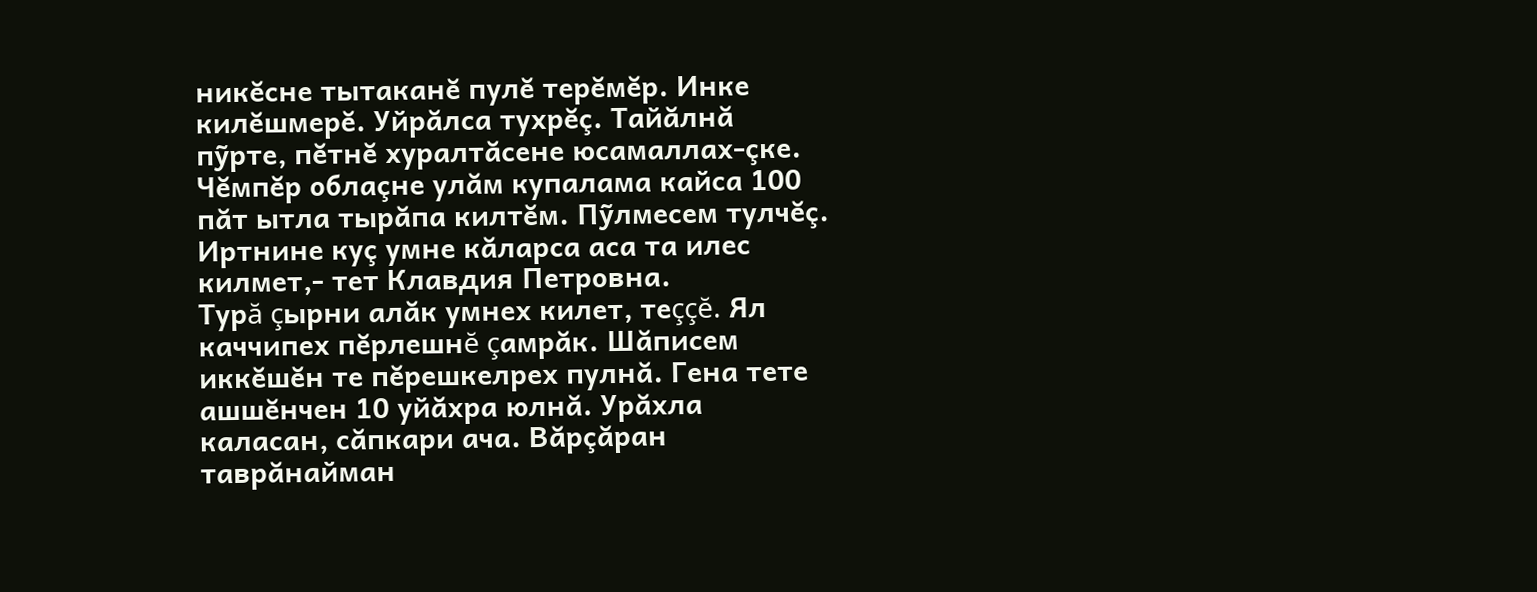никĕсне тытаканĕ пулĕ терĕмĕр. Инке килĕшмерĕ. Уйрăлса тухрĕç. Тайăлнă пỹрте, пĕтнĕ хуралтăсене юсамаллах-çке. Чĕмпĕр облаçне улăм купалама кайса 100 пăт ытла тырăпа килтĕм. Пỹлмесем тулчĕç. Иртнине куç умне кăларса аса та илес килмет,- тет Клавдия Петровна.
Турă çырни алăк умнех килет, теççĕ. Ял каччипех пĕрлешнĕ çамрăк. Шăписем иккĕшĕн те пĕрешкелрех пулнă. Гена тете ашшĕнчен 10 уйăхра юлнă. Урăхла каласан, сăпкари ача. Вăрçăран таврăнайман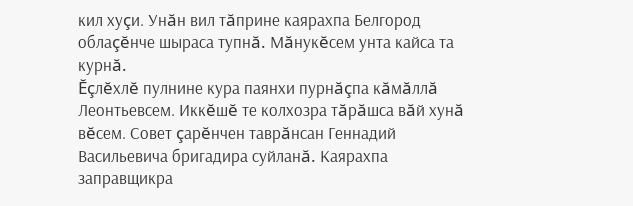кил хуçи. Унăн вил тăприне каярахпа Белгород облаçĕнче шыраса тупнă. Мăнукĕсем унта кайса та курнă.
Ĕçлĕхлĕ пулнине кура паянхи пурнăçпа кăмăллă Леонтьевсем. Иккĕшĕ те колхозра тăрăшса вăй хунă вĕсем. Совет çарĕнчен таврăнсан Геннадий Васильевича бригадира суйланă. Каярахпа заправщикра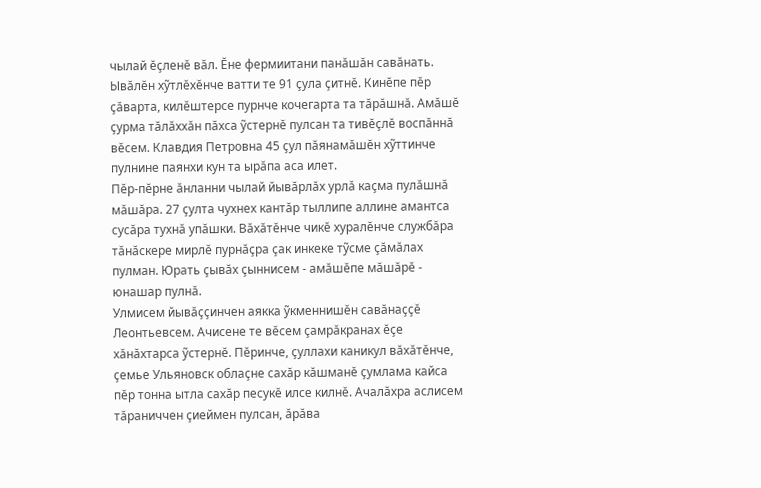чылай ĕçленĕ вăл. Ĕне фермиитани панăшăн савăнать. Ывăлĕн хỹтлĕхĕнче ватти те 91 çула çитнĕ. Кинĕпе пĕр çăварта, килĕштерсе пурнче кочегарта та тăрăшнă. Амăшĕ çурма тăлăххăн пăхса ỹстернĕ пулсан та тивĕçлĕ воспăннă вĕсем. Клавдия Петровна 45 çул пăянамăшĕн хỹттинче пулнине паянхи кун та ырăпа аса илет.
Пĕр-пĕрне ăнланни чылай йывăрлăх урлă каçма пулăшнă мăшăра. 27 çулта чухнех кантăр тыллипе аллине амантса сусăра тухнă упăшки. Вăхăтĕнче чикĕ хуралĕнче службăра тăнăскере мирлĕ пурнăçра çак инкеке тỹсме çăмăлах пулман. Юрать çывăх çыннисем - амăшĕпе мăшăрĕ - юнашар пулнă.
Улмисем йывăççинчен аякка ỹкменнишĕн савăнаççĕ Леонтьевсем. Ачисене те вĕсем çамрăкранах ĕçе хăнăхтарса ỹстернĕ. Пĕринче, çуллахи каникул вăхăтĕнче, çемье Ульяновск облаçне сахăр кăшманĕ çумлама кайса пĕр тонна ытла сахăр песукĕ илсе килнĕ. Ачалăхра аслисем тăраниччен çиеймен пулсан, ăрăва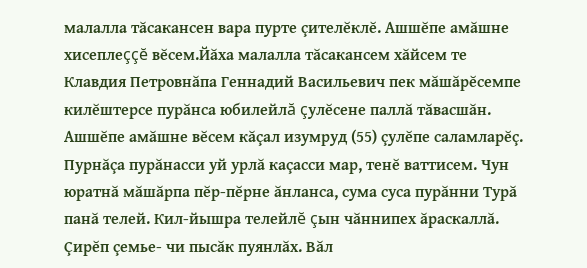малалла тăсакансен вара пурте çителĕклĕ. Ашшĕпе амăшне хисеплеççĕ вĕсем.Йăха малалла тăсакансем хăйсем те Клавдия Петровнăпа Геннадий Васильевич пек мăшăрĕсемпе килĕштерсе пурăнса юбилейлă çулĕсене паллă тăвасшăн. Ашшĕпе амăшне вĕсем кăçал изумруд (55) çулĕпе саламларĕç.
Пурнăçа пурăнасси уй урлă каçасси мар, тенĕ ваттисем. Чун юратнă мăшăрпа пĕр-пĕрне ăнланса, сума суса пурăнни Турă панă телей. Кил-йышра телейлĕ çын чăннипех ăраскаллă. Çирĕп çемье- чи пысăк пуянлăх. Вăл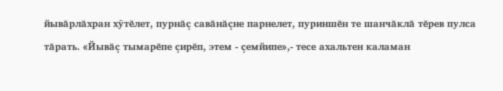йывăрлăхран хỹтĕлет, пурнăç савăнăçне парнелет, пуриншĕн те шанчăклă тĕрев пулса тăрать. «Йывăç тымарĕпе çирĕп, этем - çемйипе»,- тесе ахальтен каламан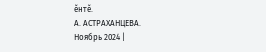ĕнтĕ.
А. АСТРАХАНЦЕВА.
Ноябрь 2024 |